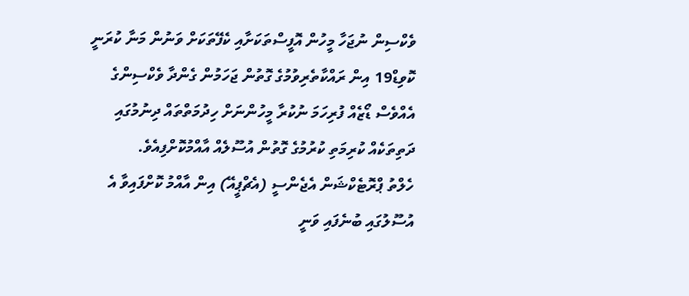ވެކްސިން ނުޖަހާ މީހުން އޮފީސްތަކަށާއި ކެފޭތަކަށް ވަނުން މަނާ ކުރަނީ
ކޮވިޑް19 އިން ރައްކާތެރިވުމުގެ ގޮތުން ޖަހަމުން ގެންދާ ވެކްސިންގެ އެއްވެސް ޑޯޒެއް ފުރިހަމަ ނުކުރާ މީހުންނަށް ހިދުމަތްތައް ދިނުމުގައި ދަތިތަކެއް ކުރިމަތި ކުރުމުގެ ގޮތުން އުސޫލެއް އާއްމުކޮށްފިއެވެ.
ހެލްތު ޕްރޮޓެކްޝަން އެޖެންސީ (އެޗްޕީއޭ) އިން އާއްމު ކޮށްފައިވާ އެ އުސޫލުގައި ބުނެފައި ވަނީ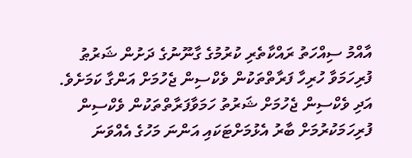އާއްމު ސިއްހަތު ރައްކާތެރި ކުރުމުގެ ގާނޫނުގެ ދަށުން ޝަރުޠު ފުރިހަމަވާ ހުރިހާ ފަރާތްތަކުން ވެކްސިން ޖެހުމަށް އަންގާ ކަމަށެވެ.
އަދި ވެކްސިން ޖެހުމަށް ޝަރުތު ހަމަވާފަރާތްތަކުން ވެކްސިން ފުރިހަމަކުރުމަށް ބާރު އެޅުމަށްޓަކައި އަންނަ މަހުގެ އެއްވަނަ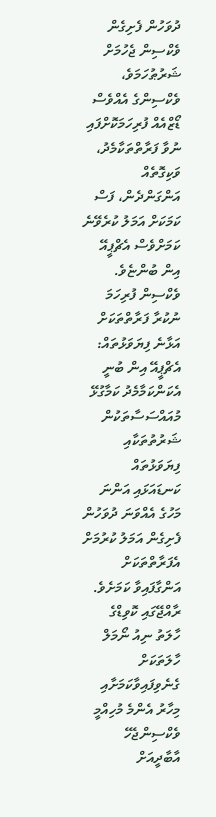ދުވަހުން ފެށިގެން ވެކްސިން ޖެހުމަށް ޝަރުޠުހަމަވެ، ވެކްސިންގެ އެއްވެސް ޑޯޒްއެއް ފުރިހަމަކޮށްފައި ނުވާ ފަރާތްތަކާމެދު، ވަކިގޮތެއް އަންގަންދެން، ފަސް ކަމަކަށް އަމަލު ކުރެވޭނެ ކަމަށްވެސް އެޗްޕީއޭ އިން ބުންޏެވެ.
ވެކްސިން ފުރިހަމަ ނުކުރާ ފަރާތްތަކަށް އަޅާނެ ފިޔަވަޅުތައް:
އެޗްޕީއޭ އިން ބުނީ އެކަންކަމާމެދު ކަމާގުޅޭ މުއައްސަސާތަކުން ޝަރުތުތަކާއި ފިޔަވަޅުތައް ކަނޑައަޅައި އަންނަ މަހުގެ އެއްވަނަ ދުވަހުން ފެށިގެން އަމަލު ކުރުމަށް އެފަރާތްތަކަށް އަންގާފައިވާ ކަމަށެވެ.
ރާއްޖޭގައި ކޮވިޑްގެ ހާލަތު ނިއު ނޯމަލް ހާލަތަކަށް ގެނެވިފައިވާކަމަށާއި މިހާރު އެންމެ މުހިއްމީ ވެކްސިންޖެހޭ އާބާދީއަށް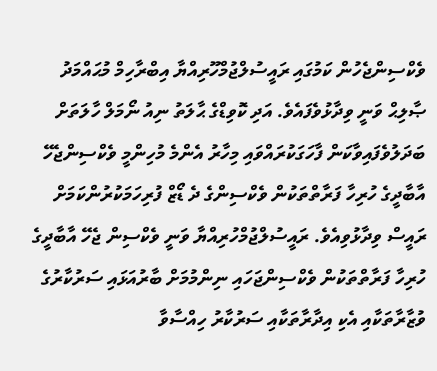ވެކްސިންޖެހުން ކަމުގައި ރައީސުލްޖުމްހޫރިއްޔާ އިބްރާހިމް މުޙައްމަދު ޞާލިޙް ވަނީ ވިދާޅުވެފައެވެ. އަދި ކޮވިޑްގެ ޙާލަތު ނިއު ނޯމަލް ހާލަތަށް ބަދަލުވެފައިވާކަން ފާހަގަކުރައްވައި މިހާރު އެންމެ މުހިންމީ ވެކްސިންޖެހޭ އާބާދީގެ ހުރިހާ ފަރާތްތަކުން ވެކްސިންގެ ދެ ޑޯޒް ފުރިހަމަކުރުންކަމަށް ރައީސް ވިދާޅުވިއެވެ. ރައީސުލްޖުމްހުރިއްޔާ ވަނީ ވެކްސިން ޖެހޭ އާބާދީގެ ހުރިހާ ފަރާތްތަކުން ވެކްސިންޖަހައި ނިންމުމަށް ބާރުއަޅައި ސަރުކާރުގެ ވުޒާރާތަކާއި އެކި އިދާރާތަކާއި ސަރުކާރު ހިއްސާވާ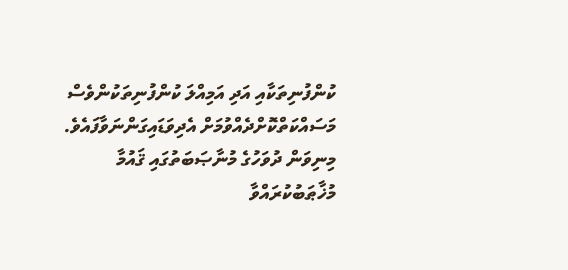ކުންފުނިތަކާއި އަދި އަމިއްލަ ކުންފުނިތަކުންވެސް މަސައްކަތްކޮށްދެއްވުމަށް އެދިވަޑައިގަންނަވާފައެވެ.
މިނިވަން ދުވަހުގެ މުނާޞަބަތުގައި ޤައުމާ މުޚާޠަބުކުރައްވާ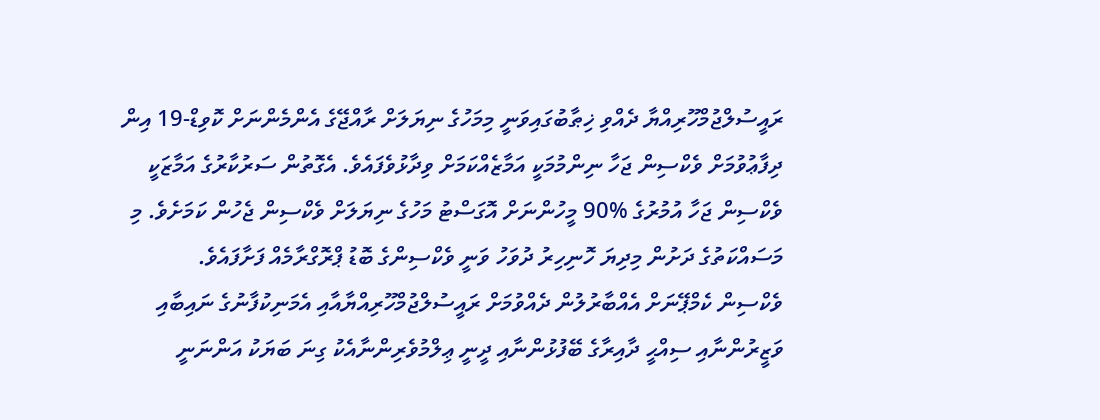ރައީސުލްޖުމްހޫރިއްޔާ ދެއްވި ޚިޠާބުގައިވަނީ މިމަހުގެ ނިޔަލަށް ރާއްޖޭގެ އެންމެންނަށް ކޮވިޑް-19 އިން ދިފާޢުވުމަށް ވެކްސިން ޖަހާ ނިންމުމަކީ އަމާޒެއްކަމަށް ވިދާޅުވެފައެވެ. އެގޮތުން ސަރުކާރުގެ އަމާޒަކީ ވެކްސިން ޖަހާ އުމުރުގެ %90 މީހުންނަށް އޮގަސްޓު މަހުގެ ނިޔަލަށް ވެކްސިން ޖެހުން ކަމަށެވެ. މި މަސައްކަތުގެ ދަށުން މިދިޔަ ހޮނިހިރު ދުވަހު ވަނީ ވެކްސިންގެ ބޮޑު ޕްރޮގްރާމެއް ފަށާފައެވެ.
ވެކްސިން ކެމްޕޭނަށް އެއްބާރުލުން ދެއްވުމަށް ރައީސުލްޖުމްހޫރިއްޔާއާއި އެމަނިކުފާނުގެ ނައިބާއި ވަޒީރުންނާއި ސިއްޙީ ދާއިރާގެ ބޭފުޅުންނާއި ދީނީ ޢިލްމުވެރިންނާއެކު ގިނަ ބަޔަކު އަންނަނީ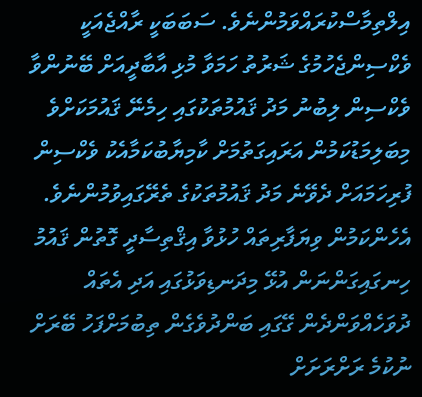އިލްތިމާސްކުރައްވަމުންނެވެ. ސަބަބަކީ ރާއްޖެއަކީ ވެކްސިންޖެހުމުގެ ޝަރުތު ހަމަވާ މުޅި އާބާދީއަށް ބޭނުންވާ ވެކްސިން ލިބުނު މަދު ޤައުމުތަކުގައި ހިމެނޭ ޤައުމަކަށްވެ މިބަލިމަޑުކަމުން އަރައިގަތުމަށް ކާމިޔާބުކަމާއެކު ވެކްސިން ފުރިހަމައަށް ދެވޭނެ މަދު ޤައުމުތަކުގެ ތެރޭގައިވުމުންނެވެ. އެހެންކަމުން ވިޔަފާރިތައް ހުޅުވާ އިޤްތިސާދީ ގޮތުން ޤައުމު ހިނގައިގަންނަން އުޅޭ މިދަނޑިވަޅުގައި އަދި އެތައް ދުވަހެއްވަންދެން ގޭގައި ބަންދުވެގެން ތިބުމަށްފަހު ބޭރަށް ނުކުމެ ރަށްރަށަށް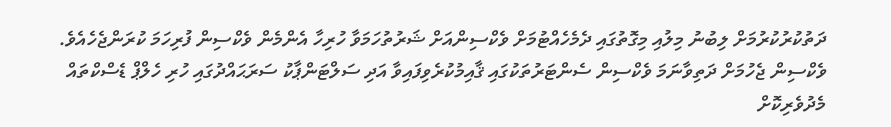ދަތުކުރުކުރުމަށް ލިބުނު މިލުއި މިގޮތުގައި ދެމެހެއްޓުމަށް ވެކްސިންއަށް ޝަރުތުހަމަވާ ހުރިހާ އެންމެން ވެކްސިން ފުރިހަމަ ކުރަންޖެހެއެވެ.
ވެކްސިން ޖެހުމަށް ދަތިވާނަމަ ވެކްސިން ސެންޓަރުތަކުގައި ޤާއިމުކުރެވިފައިވާ އަދި ސަލްޓަންޕާކު ސަރަޙައްދުގައި ހުރި ހެލްޕް ޑެސްކްތައް މެދުވެރިކޮށް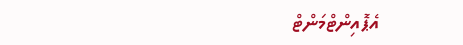އެޕޮއިންޓްމަންޓް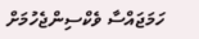ހަމަޖައްސާ ވެކްސިންޖެހުމަށް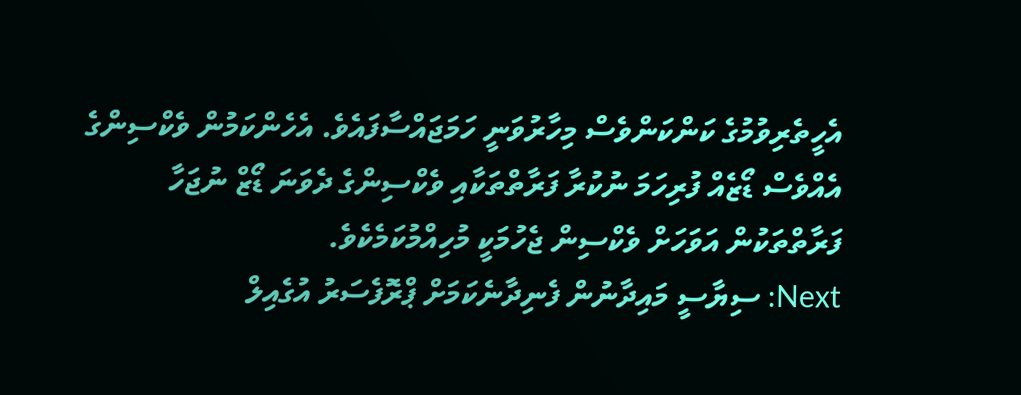އެހީތެރިވުމުގެ ކަންކަންވެސް މިހާރުވަނީ ހަމަޖައްސާފައެވެ. އެހެންކަމުން ވެކްސިންގެ އެއްވެސް ޑޯޒެއް ފުރިހަމަ ނުކުރާ ފަރާތްތަކާއި ވެކްސިންގެ ދެވަނަ ޑޯޒް ނުޖަހާ ފަރާތްތަކުން އަވަހަށް ވެކްސިން ޖެހުމަކީ މުހިއްމުކަމެކެވެ.
Next: ސިޔާސީ މައިދާނުން ފެނިދާނެކަމަށް ޕްރޮފެސަރު އުގެއިލް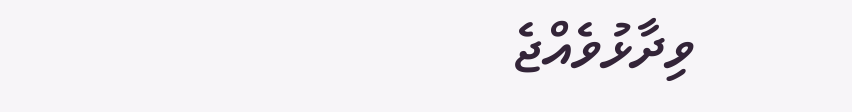ވިދާޅުވެއްޖެ